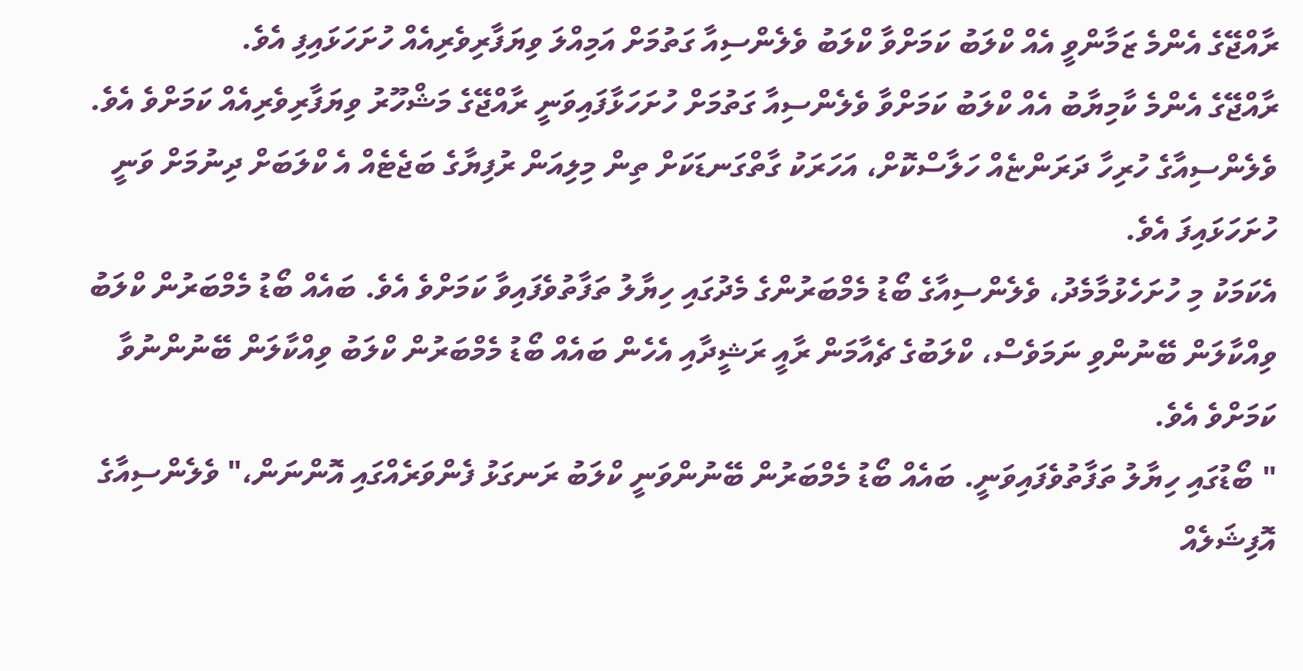ރާއްޖޭގެ އެންމެ ޒަމާންވީ އެއް ކްލަބު ކަމަށްވާ ކްލަބު ވެލެންސިއާ ގަތުމަށް އަމިއްލަ ވިޔަފާރިވެރިއެއް ހުށަހަޅައިފި އެވެ.
ރާއްޖޭގެ އެންމެ ކާމިޔާބު އެއް ކްލަބު ކަމަށްވާ ވެލެންސިއާ ގަތުމަށް ހުށަހަޅާފައިވަނީ ރާއްޖޭގެ މަޝްހޫރު ވިޔަފާރިވެރިއެއް ކަމަށްވެ އެވެ. ވެލެންސިއާގެ ހުރިހާ ދަރަންޏެއް ހަލާސްކޮށް، އަހަރަކު ގާތްގަނޑަކަށް ތިން މިލިއަން ރުފިޔާގެ ބަޖެޓެއް އެ ކްލަބަށް ދިނުމަށް ވަނީ ހުށަހަޅައިފަ އެވެ.
އެކަމަކު މި ހުށަހެޅުމާމެދު، ވެލެންސިއާގެ ބޯޑު މެމްބަރުންގެ މެދުގައި ހިޔާލު ތަފާތުވެފައިވާ ކަމަށްވެ އެވެ. ބައެއް ބޯޑު މެމްބަރުން ކްލަބު ވިއްކާލަން ބޭނުންވި ނަމަވެސް، ކްލަބުގެ ޗެއާމަން ރާއީ ރަޝީދާއި އެހެން ބައެއް ބޯޑު މެމްބަރުން ކްލަބު ވިއްކާލަން ބޭނުންނުވާ ކަމަށްވެ އެވެ.
" ބޯޑުގައި ހިޔާލު ތަފާތުވެފައިވަނީ. ބައެއް ބޯޑު މެމްބަރުން ބޭނުންވަނީ ކްލަބު ރަނގަޅު ފެންވަރެއްގައި އޮންނަން،" ވެލެންސިއާގެ އޮފިޝަލެއް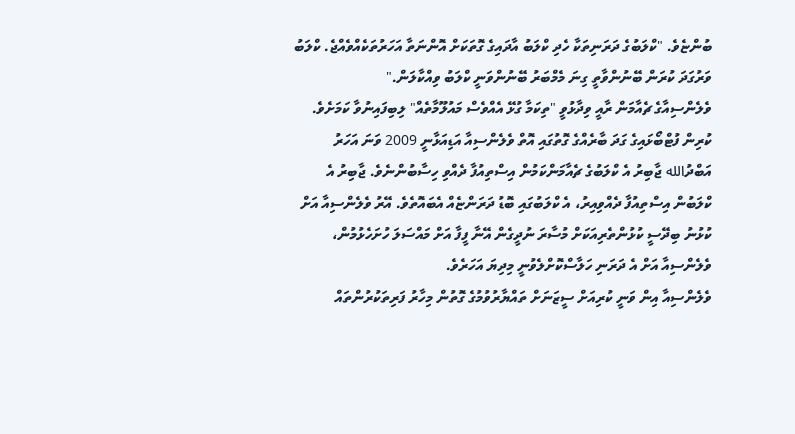ބުންޏެވެ. "ކްލަބުގެ ދަރަނިތަކާ ހެދި ކްލަބު އާދައިގެ ގޮތަކަށް އޮންނަތާ އަހަރުތަކެއްވެއްޖެ. ކްލަބު ވަރުގަދަ ކުރަން ބޭނުންވާތީ ގިނަ މެމްބަރު ބޭނުންވަނީ ކްލަބު ވިއްކާލަން."
ވެލެންސިއާގެ ޗެއާމަން ރާއީ ވިދާޅުވީ "ތިކަމާ ގުޅޭ އެއްވެސް މައުލޫމާތެއް" ލިބިފައިނުވާ ކަމަށެވެ.
ކުރިން ފުޓްބޯޅައިގެ ގަދަ ބާރެއްގެ ގޮތުގައި އޮތް ވެލެންސިއާ އަޑިއަޅާނީ 2009 ވަނަ އަހަރު އަބްދުالله ޖާބިރު އެ ކްލަބުގެ ޗެއާމަންކަމުން އިސްތިއުފާ ދެއްވި ހިސާބުންނެވެ. ޖާބިރު އެ ކްލަބުން އިސްތިއުފާ ދެއްވިއިރު، އެ ކްލަބުގައި ބޮޑު ދަރަންޏެއް އެބައޮތެވެ. އޭރު ވެލެންސިއާ އަށް ކުޅުނު ބިދޭސީ ކުޅުންތެރިއަކަށް މުސާރަ ނުދީގެން އޭނާ ފީފާ އަށް މައްސަލަ ހުށަހެޅުމުން، ވެލެންސިއާ އަށް އެ ދަރަނި ހަލާސްކޮށްލެވުނީ މިދިޔަ އަހަރެވެ.
ވެލެންސިއާ އިން ވަނީ ކުރިއަށް ސީޒަނަށް ތައްޔާރުވުމުގެ ގޮތުން މިހާރު ފަރިތަކުރުންތައް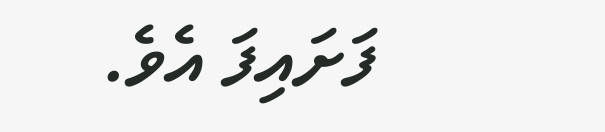ފަށައިފަ އެވެ.